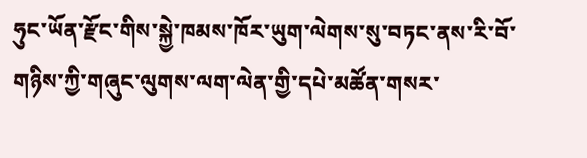ཧུང་ཡོན་རྫོང་གིས་སྐྱེ་ཁམས་ཁོར་ཡུག་ལེགས་སུ་བཏང་ནས་རི་བོ་གཉིས་ཀྱི་གཞུང་ལུགས་ལག་ལེན་གྱི་དཔེ་མཚོན་གསར་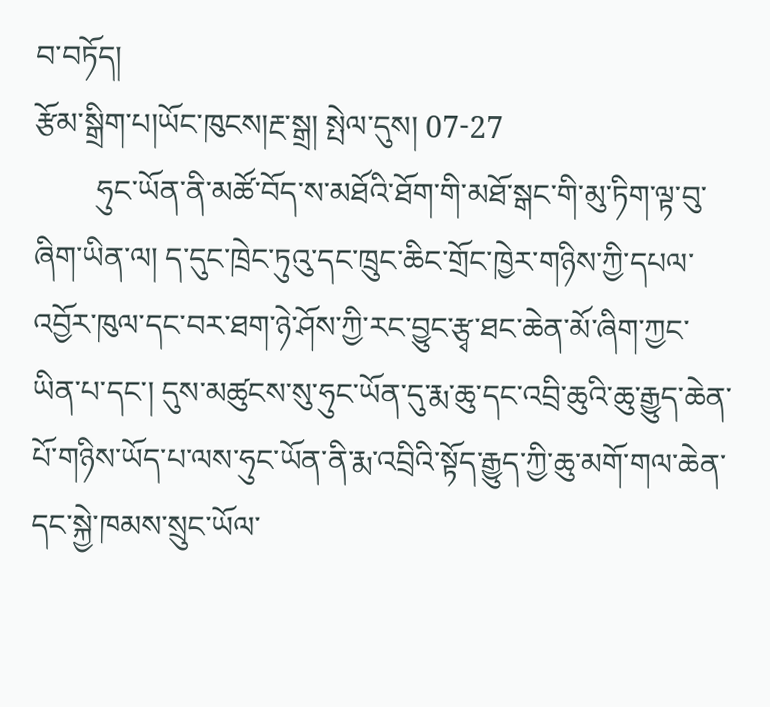བ་བཏོད།
རྩོམ་སྒྲིག་པ།ཡོང་ཁུངས།རྔ་སྒྲ། སྤེལ་དུས། 07-27
        ཧུང་ཡོན་ནི་མཚོ་བོད་ས་མཐོའི་ཐོག་གི་མཐོ་སྒང་གི་མུ་ཏིག་ལྟ་བུ་ཞིག་ཡིན་ལ། ད་དུང་ཁྲེང་ཏུའུ་དང་ཁྲུང་ཆིང་གྲོང་ཁྱེར་གཉིས་ཀྱི་དཔལ་འབྱོར་ཁུལ་དང་བར་ཐག་ཉེ་ཤོས་ཀྱི་རང་བྱུང་རྩྭ་ཐང་ཆེན་མོ་ཞིག་ཀྱང་ཡིན་པ་དང་། དུས་མཚུངས་སུ་ཧུང་ཡོན་དུ་རྨ་ཆུ་དང་འབྲི་ཆུའི་ཆུ་རྒྱུད་ཆེན་པོ་གཉིས་ཡོད་པ་ལས་ཧུང་ཡོན་ནི་རྨ་འབྲིའི་སྟོད་རྒྱུད་ཀྱི་ཆུ་མགོ་གལ་ཆེན་དང་སྐྱེ་ཁམས་སྲུང་ཡོལ་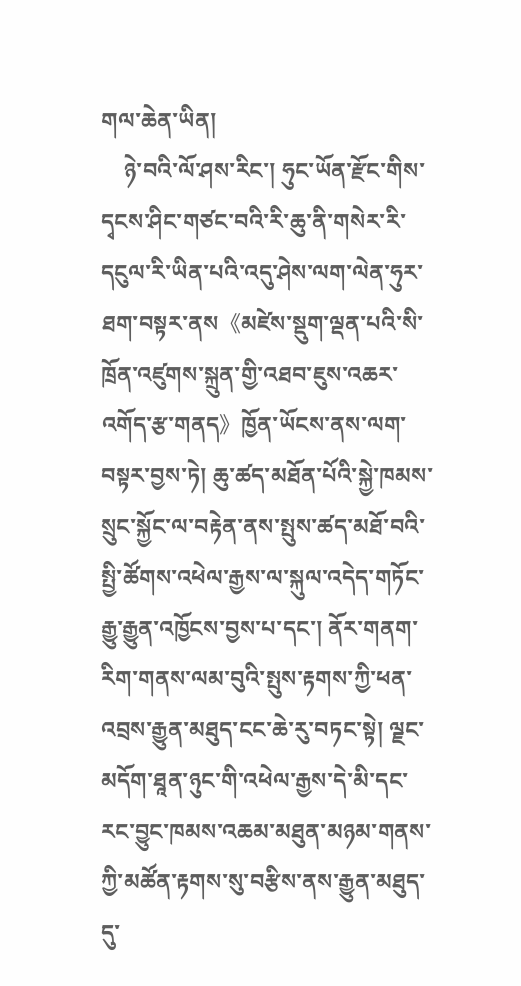གལ་ཆེན་ཡིན།
    ཉེ་བའི་ལོ་ཤས་རིང་། ཧུང་ཡོན་རྫོང་གིས་དྭངས་ཤིང་གཙང་བའི་རི་ཆུ་ནི་གསེར་རི་དངུལ་རི་ཡིན་པའི་འདུ་ཤེས་ལག་ལེན་ཧུར་ཐག་བསྟར་ནས《མཛེས་སྡུག་ལྡན་པའི་སི་ཁྲོན་འཛུགས་སྐྲུན་གྱི་འཐབ་ཇུས་འཆར་འགོད་རྩ་གནད》ཁྱོན་ཡོངས་ནས་ལག་བསྟར་བྱས་ཏེ། ཆུ་ཚད་མཐོན་པོའི་སྐྱེ་ཁམས་སྲུང་སྐྱོང་ལ་བརྟེན་ནས་སྤུས་ཚད་མཐོ་བའི་སྤྱི་ཚོགས་འཕེལ་རྒྱས་ལ་སྐུལ་འདེད་གཏོང་རྒྱུ་རྒྱུན་འཁྱོངས་བྱས་པ་དང་། ནོར་གནག་རིག་གནས་ལམ་བུའི་སྤུས་རྟགས་ཀྱི་ཕན་འབྲས་རྒྱུན་མཐུད་ངང་ཆེ་རུ་བཏང་སྟེ། ལྗང་མདོག་ཐཱན་ཉུང་གི་འཕེལ་རྒྱས་དེ་མི་དང་རང་བྱུང་ཁམས་འཆམ་མཐུན་མཉམ་གནས་ཀྱི་མཚོན་རྟགས་སུ་བརྩིས་ནས་རྒྱུན་མཐུད་དུ་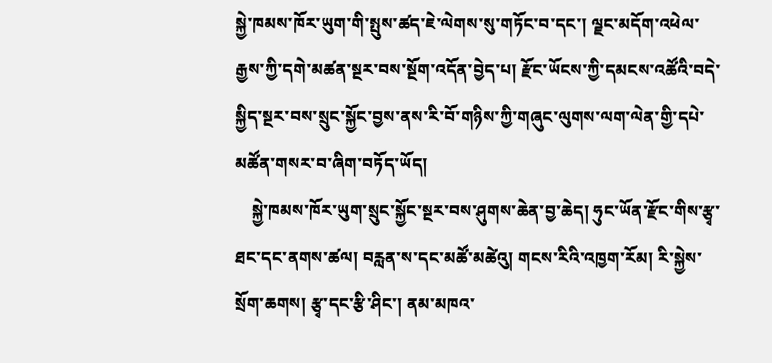སྐྱེ་ཁམས་ཁོར་ཡུག་གི་སྤུས་ཚད་ཇེ་ལེགས་སུ་གཏོང་བ་དང་། ལྗང་མདོག་འཕེལ་རྒྱས་ཀྱི་དགེ་མཚན་སྔར་བས་སྔོག་འདོན་བྱེད་པ། རྫོང་ཡོངས་ཀྱི་དམངས་འཚོའི་བདེ་སྐྱིད་སྔར་བས་སྲུང་སྐྱོང་བྱས་ནས་རི་བོ་གཉིས་ཀྱི་གཞུང་ལུགས་ལག་ལེན་གྱི་དཔེ་མཚོན་གསར་བ་ཞིག་བཏོད་ཡོད།
    སྐྱེ་ཁམས་ཁོར་ཡུག་སྲུང་སྐྱོང་སྔར་བས་ཤུགས་ཆེན་བྱ་ཆེད། ཧུང་ཡོན་རྫོང་གིས་རྩྭ་ཐང་དང་ནགས་ཚལ། བརླན་ས་དང་མཚོ་མཚེའུ། གངས་རིའི་འཁྱག་རོམ། རི་སྐྱེས་སྲོག་ཆགས། རྩྭ་དང་རྩི་ཤིང་། ནམ་མཁའ་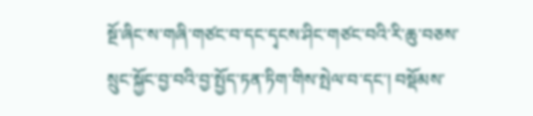སྔོ་ཞིང་ས་གཞི་གཙང་བ་དང་དྭངས་ཤིང་གཙང་བའི་རི་ཆུ་བཅས་སྲུང་སྐྱོང་བྱ་བའི་བྱ་སྤྱོད་ཏན་ཏིག་གིས་སྤེལ་བ་དང་། བསྡོམས་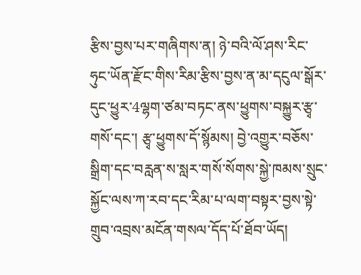རྩིས་བྱས་པར་གཞིགས་ན། ཉེ་བའི་ལོ་ཤས་རིང་ཧུང་ཡོན་རྫོང་གིས་རིམ་རྩིས་བྱས་ན་མ་དངུལ་སྒོར་དུང་ཕྱུར་4ལྷག་ཙམ་བཏང་ནས་ཕྱུགས་བསྐྱུར་རྩྭ་གསོ་དང་། རྩྭ་ཕྱུགས་དོ་སྙོམས། བྱེ་འགྱུར་བཅོས་སྒྲིག་དང་བརླན་ས་སླར་གསོ་སོགས་སྐྱེ་ཁམས་སྲུང་སྐྱོང་ལས་ཀ་རབ་དང་རིམ་པ་ལག་བསྟར་བྱས་སྟེ་གྲུབ་འབྲས་མངོན་གསལ་དོད་པོ་ཐོབ་ཡོད།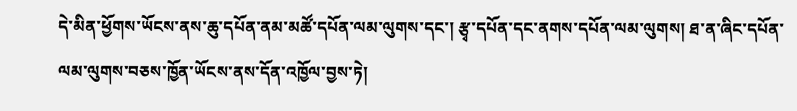དེ་མིན་ཕྱོགས་ཡོངས་ནས་ཆུ་དཔོན་ནམ་མཚོ་དཔོན་ལམ་ལུགས་དང་། རྩྭ་དཔོན་དང་ནགས་དཔོན་ལམ་ལུགས། ཐ་ན་ཞིང་དཔོན་ལམ་ལུགས་བཅས་ཁྱོན་ཡོངས་ནས་དོན་འཁྱོལ་བྱས་ཏེ།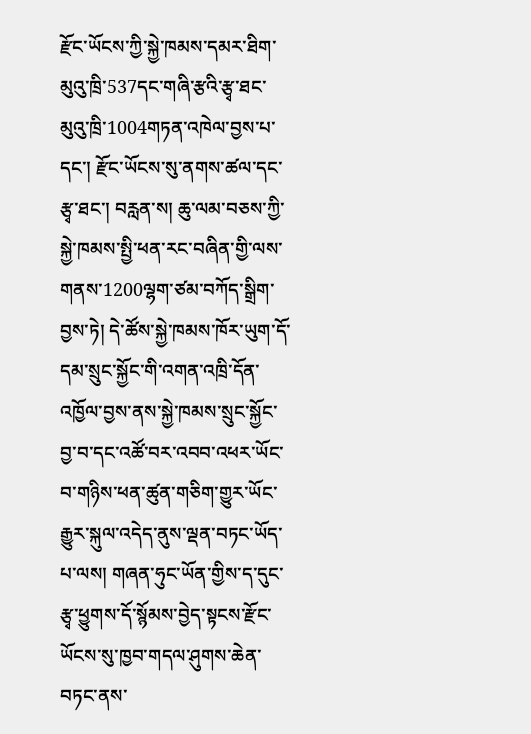རྫོང་ཡོངས་ཀྱི་སྐྱེ་ཁམས་དམར་ཐིག་མུའུ་ཁྲི་537དང་གཞི་རྩའི་རྩྭ་ཐང་མུའུ་ཁྲི་1004གཏན་འཁེལ་བྱས་པ་དང་། རྫོང་ཡོངས་སུ་ནགས་ཚལ་དང་རྩྭ་ཐང་། བརླན་ས། ཆུ་ལམ་བཅས་ཀྱི་སྐྱེ་ཁམས་སྤྱི་ཕན་རང་བཞིན་གྱི་ལས་གནས་1200ལྷག་ཙམ་བཀོད་སྒྲིག་བྱས་ཏེ། དེ་ཚོས་སྐྱེ་ཁམས་ཁོར་ཡུག་དོ་དམ་སྲུང་སྐྱོང་གི་འགན་འཁྲི་དོན་འཁྱོལ་བྱས་ནས་སྐྱེ་ཁམས་སྲུང་སྐྱོང་བྱ་བ་དང་འཚོ་བར་འབབ་འཕར་ཡོང་བ་གཉིས་ཕན་ཚུན་གཅིག་གྱུར་ཡོང་རྒྱུར་སྐུལ་འདེད་ནུས་ལྡན་བཏང་ཡོད་པ་ལས། གཞན་ཧུང་ཡོན་གྱིས་ད་དུང་རྩྭ་ཕྱུགས་དོ་སྙོམས་བྱེད་སྟངས་རྫོང་ཡོངས་སུ་ཁྱབ་གདལ་ཤུགས་ཆེན་བཏང་ནས་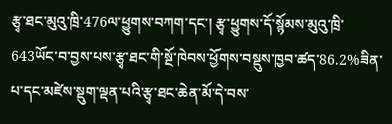རྩྭ་ཐང་མུའུ་ཁྲི་476ལ་ཕྱུགས་བཀག་དང་། རྩྭ་ཕྱུགས་དོ་སྙོམས་མུའུ་ཁྲི་643ཡོང་བ་བྱས་པས་རྩྭ་ཐང་གི་སྔོ་ཁེབས་ཕྱོགས་བསྡུས་ཁྱབ་ཚད་86.2%ཟིན་པ་དང་མཛེས་སྡུག་ལྡན་པའི་རྩྭ་ཐང་ཆེན་མོ་དེ་བས་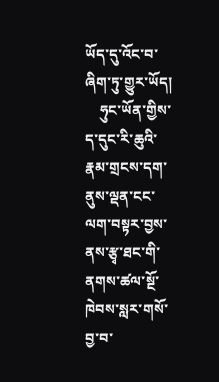ཡོད་དུ་འོང་བ་ཞིག་ཏུ་གྱུར་ཡོད།
    ཧུང་ཡོན་གྱིས་ད་དུང་རི་ཆུའི་རྣམ་གྲངས་དག་ནུས་ལྡན་ངང་ལག་བསྟར་བྱས་ནས་རྩྭ་ཐང་གི་ནགས་ཚལ་སྔོ་ཁེབས་སླར་གསོ་བྱ་བ་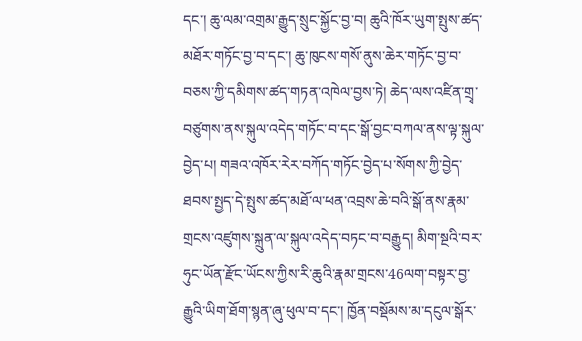དང་། ཆུ་ལམ་འགྲམ་རྒྱུད་སྲུང་སྐྱོང་བྱ་བ། ཆུའི་ཁོར་ཡུག་སྤུས་ཚད་མཐོར་གཏོང་བྱ་བ་དང་། ཆུ་ཁུངས་གསོ་ནུས་ཆེར་གཏོང་བྱ་བ་བཅས་ཀྱི་དམིགས་ཚད་གཏན་འཁེལ་བྱས་ཏེ། ཆེད་ལས་འཛིན་གྲྭ་བཙུགས་ནས་སྐུལ་འདེད་གཏོང་བ་དང་སྒོ་བྱང་བཀལ་ནས་ལྟ་སྐུལ་བྱེད་པ། གཟའ་འཁོར་རེར་བཀོད་གཏོང་བྱེད་པ་སོགས་ཀྱི་བྱེད་ཐབས་སྤྱད་དེ་སྤུས་ཚད་མཐོ་ལ་ཕན་འབྲས་ཆེ་བའི་སྒོ་ནས་རྣམ་གྲངས་འཛུགས་སྐྲུན་ལ་སྐུལ་འདེད་བཏང་བ་བརྒྱུད། མིག་སྔའི་བར་ཧུང་ཡོན་རྫོང་ཡོངས་ཀྱིས་རི་ཆུའི་རྣམ་གྲངས་46ལག་བསྟར་བྱ་རྒྱུའི་ཡིག་ཐོག་སྙན་ཞུ་ཕུལ་བ་དང་། ཁྱོན་བསྡོམས་མ་དངུལ་སྒོར་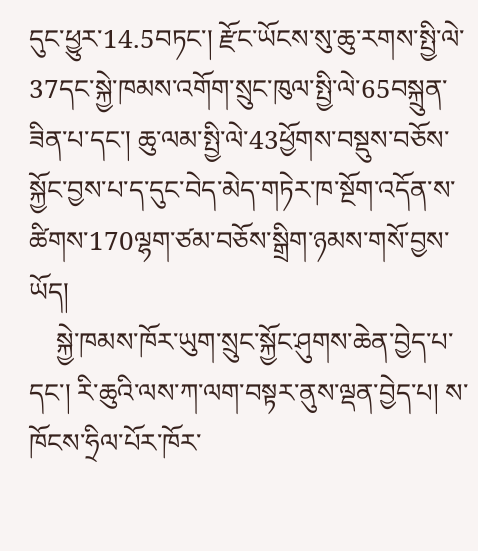དུང་ཕྱུར་14.5བཏང་། རྫོང་ཡོངས་སུ་ཆུ་རགས་སྤྱི་ལེ་37དང་སྐྱེ་ཁམས་འགོག་སྲུང་ཁུལ་སྤྱི་ལེ་65བསྐྲུན་ཟིན་པ་དང་། ཆུ་ལམ་སྤྱི་ལེ་43ཕྱོགས་བསྡུས་བཅོས་སྐྱོང་བྱས་པ་ད་དུང་བེད་མེད་གཏེར་ཁ་སྔོག་འདོན་ས་ཚིགས་170ལྷག་ཙམ་བཅོས་སྒྲིག་ཉམས་གསོ་བྱས་ཡོད།
    སྐྱེ་ཁམས་ཁོར་ཡུག་སྲུང་སྐྱོང་ཤུགས་ཆེན་བྱེད་པ་དང་། རི་ཆུའི་ལས་ཀ་ལག་བསྟར་ནུས་ལྡན་བྱེད་པ། ས་ཁོངས་ཧྲིལ་པོར་ཁོར་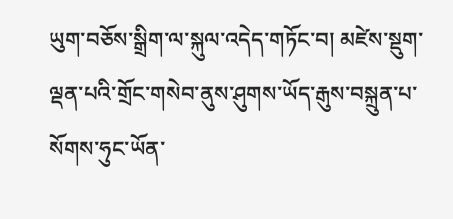ཡུག་བཅོས་སྒྲིག་ལ་སྐུལ་འདེད་གཏོང་བ། མཛེས་སྡུག་ལྡན་པའི་གྲོང་གསེབ་ནུས་ཤུགས་ཡོད་རྒུས་བསྐྲུན་པ་སོགས་ཧུང་ཡོན་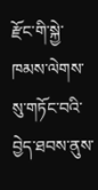རྫོང་གི་སྐྱེ་ཁམས་ལེགས་སུ་གཏོང་བའི་བྱེད་ཐབས་ནུས་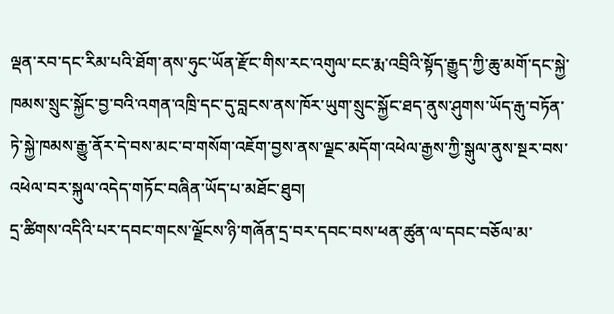ལྡན་རབ་དང་རིམ་པའི་ཐོག་ནས་ཧུང་ཡོན་རྫོང་གིས་རང་འགུལ་ངང་རྨ་འབྲིའི་སྟོད་རྒྱུད་ཀྱི་ཆུ་མགོ་དང་སྐྱེ་ཁམས་སྲུང་སྐྱོང་བྱ་བའི་འགན་འཁྲི་དང་དུ་བླངས་ནས་ཁོར་ཡུག་སྲུང་སྐྱོང་ཐད་ནུས་ཤུགས་ཡོད་རྒུ་བཏོན་ཏེ་སྐྱེ་ཁམས་རྒྱུ་ནོར་དེ་བས་མང་བ་གསོག་འཇོག་བྱས་ནས་ལྗང་མདོག་འཕེལ་རྒྱས་ཀྱི་སྒུལ་ནུས་སྔར་བས་འཕེལ་བར་སྐུལ་འདེད་གཏོང་བཞིན་ཡོད་པ་མཐོང་ཐུབ།
དྲ་ཚིགས་འདིའི་པར་དབང་གངས་ལྗོངས་ཉི་གཞོན་དྲ་བར་དབང་བས་ཕན་ཚུན་ལ་དབང་བཅོལ་མ་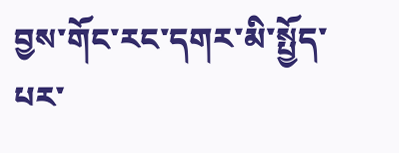བྱས་གོང་རང་དགར་མི་སྤྱོད་པར་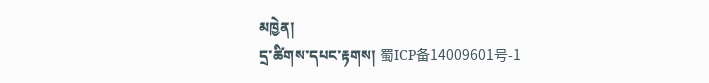མཁྱེན།
དྲ་ཚིགས་དཔང་རྟགས། 蜀ICP备14009601号-1